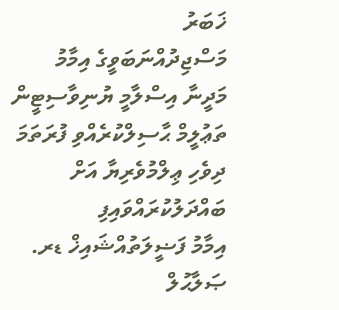ޚަބަރު
މަސްޖިދުއްނަބަވީގެ އިމާމު މަދީނާ އިސްލާމީ ޔުނިވާސިޓީން ތަޢުލީމް ޙާސިލްކުރެއްވި ފުރަތަމަ ދިވެހި ޢިލްމުވެރިޔާ އަށް ބައްދަލުކުރައްވައިފި
އިމާމު ފަޟީލަތުއްޝައިޚް ޑރ. ޞަލާޙުލް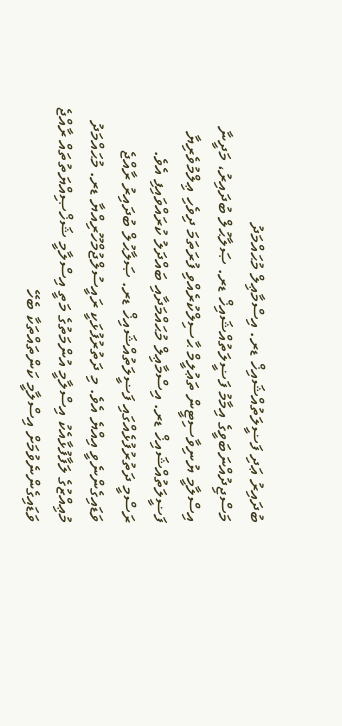ބުދައިރު ޢަދި ފަޟީލަތުއްޝައިޚް ޑރ. އިސްމާޢިލް މުޙައްމަދު
މަސްޖިދުއްނަބަވީގެ އިމާމު ފަޟީލަތުއްޝައިޚް ޑރ. ޞަލާޙުލް ބުދައިރު، މަދީނާ އިސްލާމީ ޔުނިވާސިޓީން ތަޢުލީމް ޙާސިލްކުރެއްވި ފުރަތަމަ ދިވެހި ޢިލްމުވެރިޔާ ފަޟީލަތުއްޝައިޚް ޑރ. އިސްމާޢިލް މުޙައްމަދާއި ބައްދަލު ކުރައްވައިފި އެވެ.
ރަސްމީ ދަތުރުފުޅެއްގައި ފަޟީލަތުއްޝައިޚް ޑރ. ޞަލާޙުލް ބުދައިރު ރާއްޖެ ވަޑައިގެންނެވީ އިއްޔެ އެވެ. މި ދަތުރުފުޅަކީ ރައީސުލްޖުމްހޫރިއްޔާ ޑރ. މުޙައްމަދު މުޢިއްޒުގެ ލަފާފުޅާއެކު އިސްލާމީ އުންމަތުގެ މަތީ އިސްލާމީ ޝަޚްޞިއްޔަތުތައް ރާއްޖެ ވަޑައިގެންނެވުމަށް އިސްލާމީ ކަންތައްތަކާ ބެހޭ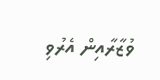ވުޒާރާއިން އެރުވި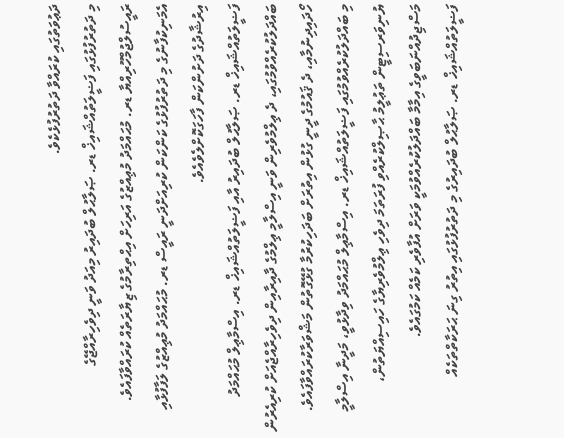ދަޢުވަތުގައި ކުރައްވާ ދަތުރުފުޅެކެވެ.
މި ދަތުރުފުޅުގައި ފަޟީލަތުއްޝައިޚް ޑރ. ޞަލާޙުލް ބުދައިރު މިއަދު ވަނީ ދިވެހިރާއްޖޭގެ ރައީސުލްޖުމްހޫރިއްޔާ ޑރ. މުޙައްމަދު މުޢިއްޒުގެ އަރިހަށް އިޙްތިރާމުގެ ޒިޔާރަތެއް ކުރައްވާފައެވެ. އެމަނިކުފާނުގެ މި ދަތުރުފުޅުގެ ކަންކަން ކުރިއަށްދަނީ ރައީސް ޑރ. މުޙައްމަދު މުޢިއްޒުގެ ލަފާފުޅާއި އިރުޝާދުގެ ދަށުންކަން ފާހަގަކޮށްލެވެއެވެ.
ފަޟީލަތުއްޝައިޚް ޑރ. ޞަލާޙުލް ބުދައިރު އާއި ފަޟީލަތުއްޝައިޚް ޑރ. އިސްމާޢިލް މުޙައްމަދު ބައްދަލުކުރެއްވުމުގައި، ދެ ޢިލްމުވެރިން ވަނީ އިސްލާމީ ޢިލްމުގެ ދާއިރާއިން ދިވެހިރާއްޖެއަށް ކުރިއެރުން ހޯދައިދިނުމާއި، ދެ ޤައުމުގެ ދީނީ ގުޅުން އިތުރަށް ބަދަހިކުރުމާ ގުޅޭގޮތުން މަޝްވަރާކުރައްވާފައެވެ.
މި ބައްދަލުކުރެއްވުމުގައި ފަޟީލަތުއްޝައިޚް ޑރ. އިސްމާޢިލް މުޙައްމަދު ވިދާޅުވީ، މަދީނާ އިސްލާމީ ޔުނިވަރސިޓީން ތަޢުލީމު ޙާޞިލްކުރެއްވި ފުރަތަމަ ދިވެހި ޢިލްމުވެރިޔާގެ ހައިސިއްޔަތުން، މަސްޖިދުއްނަބަވީގެ އިމާމާ ބައްދަލުކުރެއްވުމަކީ ވަރަށް އުފާވެރި ކަމެއް ކަމުގައެވެ.
ފަޟީލަތުއްޝައިޚް ޑރ. ޞަލާޙުލް ބުދައިރުގެ މި ދަތުރުފުޅުގައި އިތުރު ގިނަ ޙަރަކާތްތަކެއް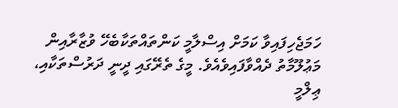ހަމަޖެހިފައިވާ ކަމަށް އިސްލާމީ ކަންތައްތަކާބެހޭ ވުޒާރާއިން މަޢުލޫމާތު ދެއްވާފައިވެއެވެ. މީގެ ތެރޭގައި ދީނީ ދަރުސްތަކާއި، ޢިލްމީ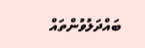ބައްދަލުވުންތައް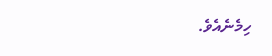ހިމެނެއެވެ.